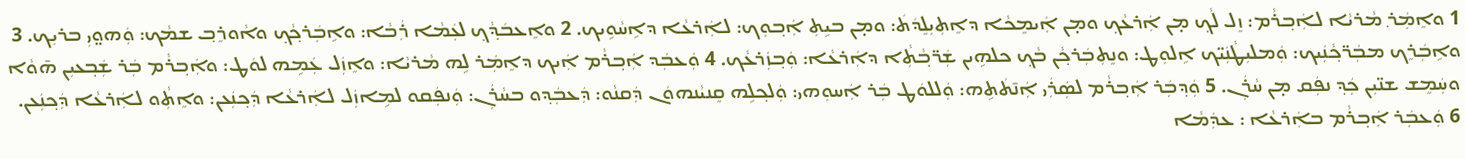1 ܘܐܸܡܲܪ݂ ܡܵܪܝܵܐ ܠܐܲܒ݂ܪܵܡ: ܙܸܠ ܠܵܟ݂ ܡ̣ܢ ܐܲܪܥܵܟ݂ ܘܡ̣ܢ ܐܲܝܡܸܟܵܐ ܕܐܸܬܼܝܼܠܸܕܿܬܿ: ܘܡ̣ܢ ܒܝܹܬܼ ܐܲܒ݂ܘܼܟ: ܠܐܲܪܥܵܐ ܕܐܹܚܵܘܹܝܟ. 2 ܘܐܸܥܒܿܕ݂ܵܟ݂ ܠܥܲܡܵܐ ܪܲܒܵܐ: ܘܐܹܒܲܪܟ݂ܵܟ݂ ܘܐܵܘܪܸܒ݂ ܫܡܵܟ: ܘܲܗܘ̤ܝܼ ܒܪܝܼܟ. 3 ܘܐܹܒܲܪܸܟ ܡܒܲܪ̈ܟ݂ܵܢܲܝܟ: ܘܲܡܠܝܼܛܵܢܲܝ̈ܟ ܐܹܠܘܼܛ: ܘܢܸܬܼܒܲܪܟ݂ܵܢ ܒܵܟ݂ ܟܠܗܹܝܢ ܫܲܪ̈ܒ݂ܵܬܼܵܐ ܕܐܲܪܥܵܐ: ܘܲܒ݂ܙܲܪܥܵܟ. 4 ܘܲܥܒܲܕ ܐܲܒ݂ܪܵܡ ܐܲܝܟ ܕܐܸܡܲܪ ܠܹܗ ܡܵܪܝܵܐ: ܘܐܸܙܲܠ ܥܲܡܹܗ ܠܘܿܛ: ܘܐܲܒ݂ܪܵܡ ܒܲܪ ܫܲܒ݂ܥܝܼܢ ܗ̄ܘܵܐ ܘܚܲܡܸܫ ܫܢ̈ܝܼܢ ܟܲܕ݂ ܢܦܲܩ ܡ̣ܢ ܚܵܪܲܢ. 5 ܘܲܕ݂ܒܲܪ ܐܲܒ݂ܪܵܡ ܠܣܲܪܲܝ ܐܲܢ̄ܬܿܬܹܗ: ܘܲܠܠܘܿܛ ܒܲܪ ܐܲܚܘܼܗܝ: ܘܲܠܟ݂ܠܹܗ ܩܸܢܝܵܢܗܘܿܢ ܕܲܩܢܵܘ: ܕܲܥܒܲܕ݂ܘ ܒܚܵܪܲܢ: ܘܲܢܦܲܩܘ ܠܡܹܐܙܲܠ ܠܐܲܪܥܵܐ ܕܲܟ݂ܢܲܥܢ: ܘܐܸܬܼܵܘ ܠܐܲܪܥܵܐ ܕܲܟ݂ܢܲܥܢ. 6 ܘܲܥܒܲܪ ܐܲܒ݂ܪܵܡ ܒܐܲܪܥܵܐ : ܥܕܲܡܵܐ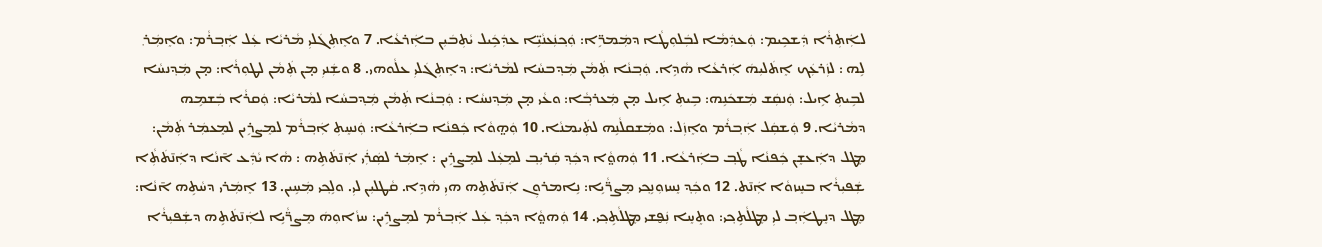ܠܐܲܬܼܪܵܐ ܕܲܫܟܹܝܡ: ܘܲܥܕܲܡܵܐ ܠܒܲܠܘܼܛܵܐ ܕܡܲܡܪܹ̈ܐ: ܘܲܟ݂ܢܲܥܢܵܝܹ̈ܐ ܥܕܲܟܹܿܝܠ ܝܵܬܼܒܿܝܼܢ ܒܐܲܪܥܵܐ. 7 ܘܐܸܬܼܓܿܠܝܼ ܡܵܪܝܵܐ ܥܲܠ ܐܲܒ݂ܪܵܡ: ܘܐܸܡܲܪ݂ ܠܹܗ : ܠܙܲܪܥܲܟ ܐܸܬܿܠܝܼܗܿ ܐܲܪܥܵܐ ܗܵܕܹܐ. ܘܲܒ݂ܢܵܐ ܬܲܡܵܢ ܡܲܕ݂ܒܚܵܐ ܠܡܵܪܝܵܐ: ܕܐܸܬܼܓܿܠܝܼ ܥܠܵܘܗܝ. 8 ܘܫܲܢܝܼ ܡ̣ܢ ܬܲܡܵܢ ܠܛܘܼܪܵܐ: ܡ̣ܢ ܡܲܕ݂ܢܚܵܐ ܠܒܹܝܬܼ ܐܹܝܠ: ܘܲܢܩܲܫ ܡܲܫܟܿܢܹܗ: ܒܹܝܬܼ ܐܹܝܠ ܡ̣ܢ ܡܲܥܪܒ݂ܵܐ: ܘܥܵܝ ܡ̣ܢ ܡܲܕ݂ܢܚܵܐ : ܘܲܒ݂ܢܵܐ ܬܲܡܵܢ ܡܲܕ݂ܒܚܵܐ ܠܡܵܪܝܵܐ: ܘܲܩܪܵܐ ܒܲܫܡܹܗ ܕܡܵܪܝܵܐ. 9 ܘܲܫܩܲܠ ܐܲܒ݂ܪܵܡ ܘܐܸܙܲܠ: ܘܡܲܫܩܠܵܢܹܗ ܠܬܲܝܡܢܵܐ. 10 ܘܲܗ̤ܘܵܐ ܟܲܦܢܵܐ ܒܐܲܪܥܵܐ: ܘܲܢܚܸܬܼ ܐܲܒ݂ܪܵܡ ܠܡܸܨܪܹܝܢ ܠܡܸܥܡܲܪ ܬܲܡܵܢ: ܡܸܛܠ ܕܐܲܥܫܸܢ ܟܲܦܢܵܐ ܛܵܒ݂ ܒܐܲܪܥܵܐ. 11 ܘܲܗܘ̤ܵܐ ܕܟܲܕ݂ ܩܲܪܝܼܒ݂ ܠܡܸܥܲܠ ܠܡܸܨܪܹܝܢ : ܐܸܡܲܪ ܠܣܲܪܲܝ ܐܲܢ̄ܬܿܬܹܗ : ܗܵܐ ܝܵܕܲܥ ܐ̄ܢܵܐ ܕܐܲܢ̄ܬܿܬܼܵܐ ܫܲܦܝܼܪܵܐ ܒܚܸܙܘܵܐ ܐܲܢ̄ܬ. 12 ܘܟܲܕ݂ ܢܸܚܙܘܼܢܹܟ݂ܝ ܡܸܨܪ̈ܵܝܹܐ: ܢܹܐܡܪܘܼܢ ܐܲܢ̄ܬܿܬܹܗ ܗܝܼ ܗܵܕܹܐ. ܩܵܛܠܝܼܢ ܠܝܼ. ܘܠܹܟ݂ܝ ܡܲܚܹܝܢ. 13 ܐܸܡܲܪܝ ܕܚܵܬܹܗ ܐ̄ܢܵܐ: ܡܸܛܠ ܕܢܸܛܐܲܒ݂ ܠܝܼ ܡܸܛܠܵܬܹܟ݂ܝ: ܘܬܸܚܸܐ ܢܲܦ̮ܫܝ ܡܸܛܠܵܬܹܟ݂ܝ. 14 ܘܲܗܘ̤ܵܐ ܕܟܲܕ݂ ܥܲܠ ܐܲܒ݂ܪܵܡ ܠܡܸܨܪܹܝܢ: ܚܙܵܐܘܼܗܿ ܡܸܨܪ̈ܵܝܹܐ ܠܐܲܢ̄ܬܿܬܹܗ ܕܫܲܦܝܼܪܵܐ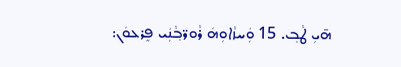ܗ̄ܝܼ ܛܵܒ݂. 15 ܘܲܚܙܵܐܘܼܗܿ ܪܵܘܪ̈ܒ݂ܵܢܲܝ ܦܸܪܥܘܿܢ: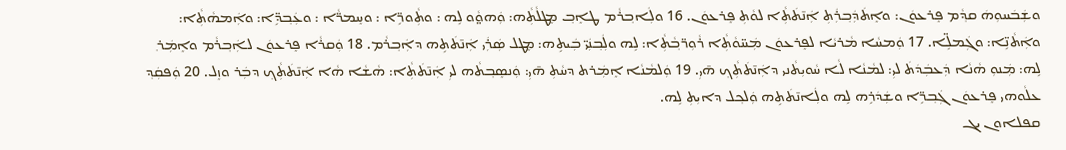ܘܫܲܒܿܚܘܼܗܿ ܩܕ݂ܵܡ ܦܸܪܥܘܿܢ: ܘܐܸܬܿܕܲܒ݂ܪܲܬܼ ܐܲܢ̄ܬܿܬܼܵܐ ܠܘܵܬܼ ܦܸܪܥܘܿܢ. 16 ܘܠܲܐܒ݂ܪܵܡ ܛܐܸܒ݂ ܡܸܛܠܵܬܼܵܗ: ܘܲܗܘ̤ܵܘ ܠܹܗ : ܘܬܼܵܘܪܹ̈ܐ : ܘܚܸܡܪܵ̈ܐ : ܘܥܲܒ݂ܕܹ̈ܐ: ܘܐܲܡܗܵܬܼܵܐ: ܘܐܲܬܵܢܹ̈ܐ: ܘܓܲܡܠܹ̈ܐ. 17 ܘܲܡܚܵܐ ܡܵܪܝܵܐ ܠܦܸܪܥܘܿܢ ܡܲܚ̈ܘܵܬܼܵܐ ܪܵܘܼܪ̈ܒ݂ܵܬܼܵܐ: ܠܹܗ ܘܠܲܒ݂ܢܲܝ̈ ܒܲܝܬܹܗ: ܡܸܛܠ ܣܲܪܲܝ ܐܲܢ̄ܬܿܬܹܗ ܕܐܲܒ݂ܪܵܡ. 18 ܘܲܩܪܵܐ ܦܸܪܥܘܿܢ ܠܐܲܒ݂ܪܵܡ ܘܐܸܡܲܪ݂ ܠܹܗ: ܡܲܢܘܼ ܗܵܢܵܐ ܕܲܥܒܲܕܿܬܿ ܠܝܼ: ܠܡܵܢܵܐ ܠܵܐ ܚܵܘܝܼܬܵܢܝ ܕܐܲܢ̄ܬܿܬܼܵܟ݂ ܗ̄ܝܼ. 19 ܘܲܠܡܵܢܵܐ ܐܸܡܲܪܬ ܕܚܵܬܼ ܗ̄ܝܼ: ܘܲܢܣܸܒ݂ܬܵܗ ܠܝܼ ܐܲܢ̄ܬܿܬܼܵܐ: ܗܵܫܵܐ ܗܵܐ ܐܲܢ̄ܬܿܬܼܵܟ݂ ܕܒܲܪ ܘܙܸܠ. 20 ܘܲܦܩܲܕ݂ ܥܠܵܘܗܝ ܦܸܪܥܘܿܢ ܓܲܒ݂ܪܹ̈ܐ ܘܫܲܕܿܪܹܗ ܠܹܗ ܘܠܲܐܢ̄ܬܿܬܹܗ ܘܲܠܟ݂ܠ ܕܐܝܼܬܼ ܠܹܗ.
ܩܦܠܐܘܢ ܝܓ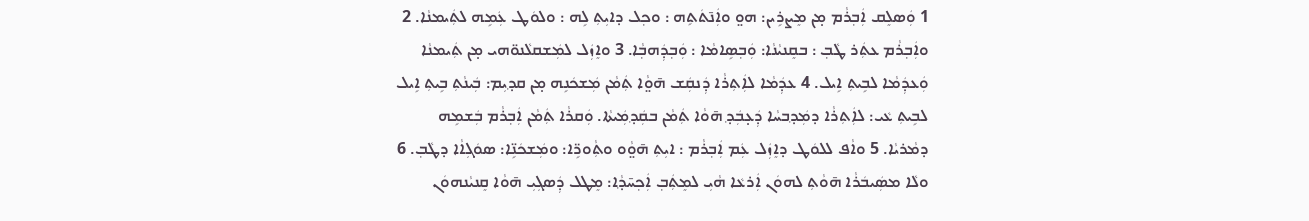1 ܘܲܣܠܸܩ ܐܲܒ݂ܪܵܡ ܡ̣ܢ ܡܸܨܪܹܝܢ: ܗܘ̤ ܘܐܲܢ̄ܬܿܬܹܗ : ܘܟ݂ܠ ܕܐܝܼܬܼ ܠܹܗ : ܘܠܘܿܛ ܥܲܡܹܗ ܠܬܲܝܡܢܵܐ. 2 ܘܐܲܒ݂ܪܵܡ ܥܬܲܪ ܛܵܒ݂ : ܒܩܸܢܝܵܢܵܐ: ܘܲܒ݂ܣܹܐܡܵܐ : ܘܲܒ݂ܕܲܗܒ݂ܵܐ. 3 ܘܐܸܙܲܠ ܠܡܲܫܩܠܵܢܘ̈ܗܝ ܡ̣ܢ ܬܲܝܡܢܵܐ ܘܲܥܕܲܡܵܐ ܠܒܹܝܬܼ ܐܹܝܠ. 4 ܥܕܲܡܵܐ ܠܐܲܬܼܪܵܐ ܕܲܢܩܲܫ ܗ̄ܘ̤ܵܐ ܬܲܡܵܢ ܡܲܫܟܿܢܹܗ ܡ̣ܢ ܩܕ݂ܝܼܡ: ܒܲܝܢܵܬܼ ܒܹܝܬܼ ܐܹܝܠ ܠܒܹܝܬܼ ܥܵܝ: ܠܐܲܬܼܪܵܐ ܕܡܲܕ݂ܒܚܵܐ ܕܲܥ̣ܒܲܕ݂ ܗ̄ܘܵܐ ܬܲܡܵܢ ܒܩܲܕ݂ܡܲܝܬܵܐ. ܘܲܩܪܵܐ ܬܲܡܵܢ ܐܲܒ݂ܪܵܡ ܒܲܫܡܹܗ ܕܡܵܪܝܵܐ. 5 ܘܐܵܦ ܠܠܘܿܛ ܕܐܸܙܲܠ ܥܲܡ ܐܲܒ݂ܪܵܡ : ܐܝܼܬܼ ܗ̄ܘ̤ܵܘ ܘܬܼܵܘܪܹ̈ܐ: ܘܡܲܫܟܿܢܹ̈ܐ: ܣܘܿܓܼܐܵܐ ܕܛܵܒ݂. 6 ܘܠܵܐ ܡܣܲܝܒܿܪܵܐ ܗ̄ܘܵܬܼ ܠܗܘܿܢ ܐܲܪܥܵܐ ܗܵܝܼ ܠܡܸܬܲܒ݂ ܐܲܟ݂ܚ̄ܕ݂ܵܐ: ܡܸܛܠ ܕܲܣܓܼܝܼ ܗ̄ܘܵܐ ܩܸܢܝܵܢܗܘܿܢ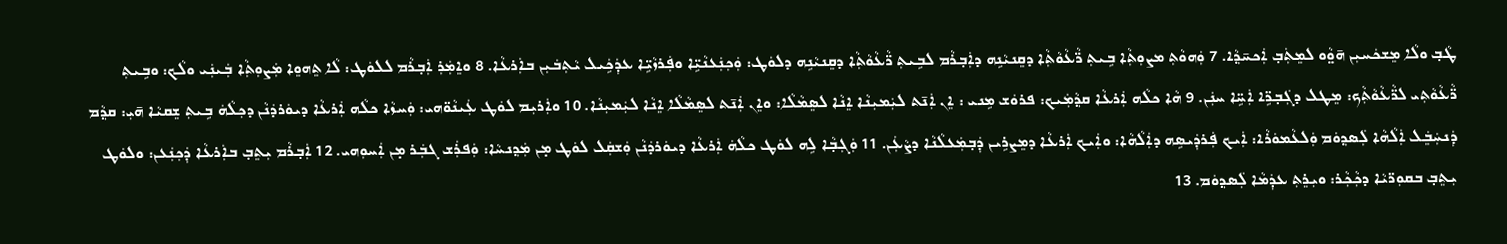ܛܵܒ݂ ܘܠܵܐ ܡܸܫܟܿܚܝܼܢ ܗ̄ܘ̤ܵܘ ܠܡܸܬܲܒ݂ ܐܲܟܚ̄ܕ݂ܵܐ. 7 ܘܲܗܘܵܬܼ ܡܨܘܼܬܼܵܐ ܒܹܝܬܼ ܪ̈ܵܥܵܘܵܬܼܵܐ ܕܩܸܢܝܵܢܹܗ ܕܐܲܒ݂ܪܵܡ ܠܒܹܝܬܼ ܪ̈ܵܥܵܘܵܬܼܵܐ ܕܩܸܢܝܵܢܹܗ ܕܠܘܿܛ: ܘܲܟ݂ܢܲܥܢܵܝܹ̈ܐ ܘܦܲܪܙܵܝܹ̈ܐ ܥܕܲܟܹܿܝܠ ܝܵܬܼܒܿܝܼܢ ܒܐܲܪܥܵܐ. 8 ܘܐܸܡܲܪ݂ ܐܲܒ݂ܪܵܡ ܠܠܘܿܛ: ܠܵܐ ܬܸܗܘܸܐ ܡܲܨܘܼܬܼܵܐ ܒܲܝܢܲܝ ܘܠܵܟ: ܘܒܹܝܬܼ ܪ̈ܵܥܵܘܵܬܼܝ ܠܪ̈ܵܥܵܘܵܬܼܵܟ: ܡܸܛܠ ܕܓܲܒ݂ܪܹ̈ܐ ܐܲܚܹ̈ܐ ܚܢܲܢ. 9 ܗܵܐ ܟܠܵܗ ܐܲܪܥܵܐ ܩܕ݂ܵܡܲܝܟ: ܦܪܘܿܫ ܡܹܢܝ : ܐܸܢ ܐܲܢ̄ܬ ܠܝܲܡܝܼܢܵܐ ܐܸܢܵܐ ܠܣܸܡܵܠܵܐ: ܘܐܸܢ ܐܲܢ̄ܬ ܠܣܸܡܵܠܵܐ ܐܸܢܵܐ ܠܝܲܡܝܼܢܵܐ. 10 ܘܐܲܪܝܼܡ ܠܘܿܛ ܥܲܝܢܵܘ̈ܗܝ: ܘܲܚܙܵܐ ܟܠܵܗ ܐܲܪܥܵܐ ܕܝܘܿܪܕܿܢܵܢ ܕܟ݂ܠܵܗܿ ܒܹܝܬܼ ܫܸܩܝܵܐ ܗ̄ܝܼ: ܩܕ݂ܵܡ ܕܲܢܚܲܒܸܿܠ ܐܲܠܵܗܵܐ ܠܲܣܕ݂ܘܿܡ ܘܲܠܥܵܡܘܿܪܵܐ: ܐܲܝܟ ܦܲܪܕܲܝܣܹܗ ܕܐܲܠܵܗܵܐ: ܘܐܲܝܟ ܐܲܪܥܵܐ ܕܡܸܨܪܹܝܢ ܕܲܒ݂ܡܲܥܠܵܢܵܐ ܕܨܵܥܲܢ. 11 ܘܲܓܼܒ݂ܵܐ ܠܹܗ ܠܘܿܛ ܟܠܵܗܿ ܐܲܪܥܵܐ ܕܝܘܿܪܕܿܢܵܢ ܘܲܫܩܲܠ ܠܘܿܛ ܡ̣ܢ ܡܲܕ݂ܢܚܵܐ: ܘܲܦܪܲܫ ܓܒܲܪ ܡ̣ܢ ܐܲܚܘܼܗܝ. 12 ܐܲܒ݂ܪܵܡ ܝܼܬܸܒ݂ ܒܐܲܪܥܵܐ ܕܲܟ݂ܢܲܥܢ: ܘܠܘܿܛ ܝܼܬܸܒ݂ ܒܩܘܼܪ̈ܝܵܐ ܕܟ݂ܵܟ݂ܵܪ: ܘܝܼܪܸܬܼ ܥܕܲܡܵܐ ܠܲܣܕ݂ܘܿܡ. 13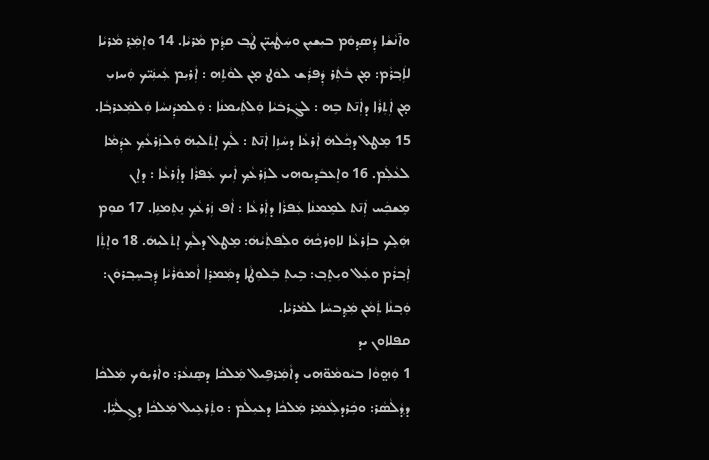ܘܐ̄ܢܵܫܵܐ ܕܲܣܕ݂ܘܿܡ ܒܝܼܫܝܼܢ ܘܚܲܛܵܝܼܝ̈ܢ ܛܵܒ݂ ܩܕ݂ܵܡ ܡܵܪܝܵܐ. 14 ܘܐܸܡܲܪ݂ ܡܵܪܝܵܐ ܠܐܲܒ݂ܪܵܡ: ܡ̣ܢ ܒܵܬܲܪ ܕܲܦܪܲܫ ܠܘܿܛ ܡ̣ܢ ܠܘܵܬܹܗ : ܐܲܪܝܼܡ ܥܲܝܢܲܝ̈ܟ ܘܲܚܙܝܼ ܡ̣ܢ ܐܲܬܼܪܵܐ ܕܐܲܢ̄ܬ ܒܹܗ : ܠܓܲܪܒܿܝܵܐ ܘܲܠܬܲܝܡܢܵܐ : ܘܲܠܡܕܲܢܚܵܐ ܘܲܠܡܲܥܪܒ݂ܵܐ. 15 ܡܸܛܠ ܕܟ݂ܵܠܗܿ ܐܲܪܥܵܐ ܕܚܵܙܹܐ ܐܲܢ̄ܬ : ܠܵܟ݂ ܐܸܬܿܠܝܼܗܿ ܘܲܠܙܲܪܥܵܟ݂ ܥܕܲܡܵܐ ܠܥܵܠܲܡ. 16 ܘܐܸܥܒܿܕ݂ܝܼܘܗܝ ܠܙܲܪܥܵܟ݂ ܐܲܝܟ ܥܲܦܪܵܐ ܕܐܲܪܥܵܐ : ܕܐܸܢ ܡܸܫܟܲܚ ܐܲܢ̄ܬ ܠܡܸܡܢܵܐ ܥܲܦܪܵܐ ܕܐܲܪܥܵܐ : ܐܵܦ ܙܲܪܥܵܟ݂ ܢܸܬܼܡܢܹܐ. 17 ܩܘܼܡ ܗܲܠܸܟ ܒܐܲܪܥܵܐ ܠܐܘܼܪܟ݂ܵܗܿ ܘܠܲܦܬܼܵܝܵܗܿ: ܡܸܛܠ ܕܠܵܟ݂ ܐܸܬܿܠܝܼܗܿ. 18 ܘܐܸܬܼܵܐ ܐܲܒ݂ܪܵܡ ܘܥܲܠ ܘܝܼܬܸܒ݂: ܒܹܝܬܼ ܒܲܠܘܼܛܵܐ ܕܡܲܡܪܸܐ ܐܵܡܘܿܪܵܝܵܐ ܕܲܒ݂ܚܸܒ݂ܪܘܿܢ: ܘܲܒ݂ܢܵܐ ܬܲܡܵܢ ܡܲܕ݂ܒܚܵܐ ܠܡܵܪܝܵܐ.
ܩܦܠܐܘܢ ܝܕ
1 ܘܲܗ̤ܘܵܐ ܒܝܵܘܡܵܘ̈ܗܝ ܕܐܵܡܲܪܦܹܝܠ ܡܲܠܟܵܐ ܕܣܸܢܥܵܪ: ܘܐܵܪܝܼܘܿܟ ܡܲܠܟܵܐ ܕܕ݂ܵܠܵܣܵܪ: ܘܟܲܪܕܠܲܥܡܲܪ ܡܲܠܟܵܐ ܕܥܝܼܠܵܡ : ܘܬܲܪܥܹܝܠ ܡܲܠܟܵܐ ܕܓܹܠܵܝܹ̈ܐ.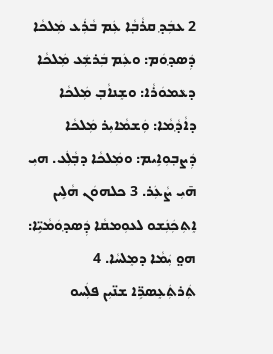2 ܥܒܲܕ݂ ܩܪܵܒ݂ܵܐ ܥܲܡ ܒܵܪܲܥ ܡܲܠܟܵܐ ܕܲܣܕ݂ܘܿܡ: ܘܥܲܡ ܒܲܪܫܲܥ ܡܲܠܟܵܐ ܕܥܵܡܘܿܪܵܐ: ܘܫܸܢܐܵܒ݂ ܡܲܠܟܵܐ ܕܐܵܕ݂ܵܡܵܐ: ܘܲܫܡܵܐܝܼܪ ܡܲܠܟܵܐ ܕܲܨܒ݂ܘܼܐܹܝܡ: ܘܡܲܠܟܵܐ ܕܒ݂ܵܠܲܥ. ܗܝܼ ܗ̄ܝܼ ܨܵܥܲܪ. 3 ܟܠܗܘܿܢ ܗܵܠܹܝܢ ܐܸܬܼܟܲܢܲܫܘ ܠܥܘܼܡܩܵܐ ܕܲܣܕ݂ܘܿܡܵܝܹ̈ܐ: ܗܘ̤ ܝܲܡܵܐ ܕܡܸܠܚܵܐ. 4 ܬܲܪܬܲܥܸܣܪܹ̈ܐ ܫܢ̈ܝܼܢ ܦܠܲܚܘ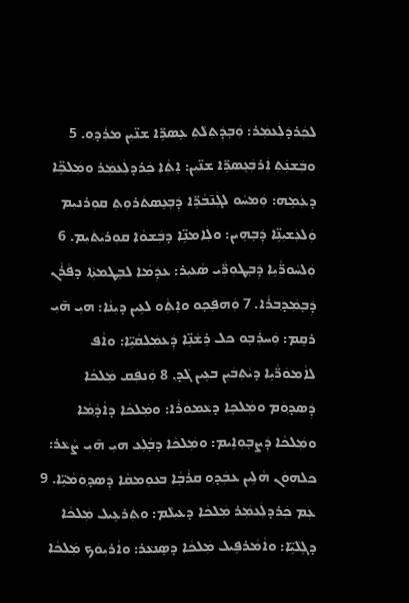ܠܟܲܪܕܿܠܲܥܡܲܪ: ܘܲܒ݂ܕܲܬܼܠܵܬܼ ܥܸܣܪܹ̈ܐ ܫܢ̈ܝܼܢ ܡܪܲܕ݂ܘ. 5 ܘܒܲܫܢܲܬܼ ܐܲܪܒܲܥܸܣܪܹ̈ܐ ܫܢ̈ܝܼܢ: ܐܸܬܼܵܐ ܟܲܪܕܠܲܥܡܲܪ ܘܡܲܠܟܹ̈ܐ ܕܥܲܡܹܗ: ܘܲܡܚܵܘ ܠܓܲܢ̄ܒܵܪܹ̈ܐ ܕܲܒ݂ܥܸܣܬܿܪܘܼܬܼ ܩܘܼܪܢܝܼܡ ܘܲܠܥܲܫܝܼܢܹ̈ܐ ܕܲܒ݂ܗܹܝܢ: ܘܠܲܐܡܢܹ̈ܐ ܕܒܲܫܘܵܐ ܩܘܼܪܝܲܬܿܝܼܡ. 6 ܘܲܠܚܵܘܪܵ̈ܝܹܐ ܕܲܒ݂ܛܘܼܪ̈ܲܝ ܣܵܥܝܼܪ: ܥܕܲܡܵܐ ܠܒܸܛܡܬܼܵܐ ܕܦܵܪܵܢ ܕܲܒ݂ܡܲܕ݂ܒܪܵܐ. 7 ܘܲܗܦܲܟ݂ܘ ܘܐܸܬܼܵܘ ܠܥܹܝܢ ܕܝܼܢܵܐ: ܗܝܼ ܗ̄ܝܼ ܪܩܸܡ: ܘܲܚܪܲܒ݂ܘ ܟܠ ܪܹܫܵܢܹ̈ܐ ܕܲܥܡܲܠܩܵܝܹ̈ܐ: ܘܐܵܦ ܠܐܵܡܘܿܪ̈ܵܝܹܐ ܕܝܵܬܼܒܿܝܼܢ ܒܥܹܝܢ ܓܵܕ݂. 8 ܘܲܢܦܲܩ ܡܲܠܟܵܐ ܕܲܣܕ݂ܘܿܡ ܘܡܲܠܟܸܐ ܕܥܵܡܘܿܪܵܐ: ܘܡܲܠܟܵܐ ܕܐܵܕ݂ܵܡܵܐ ܘܡܲܠܟܵܐ ܕܲܨܒ݂ܘܼܐܹܝܡ: ܘܡܲܠܟܵܐ ܕܒ݂ܵܠܲܥ ܗܝܼ ܗ̄ܝܼ ܨܵܥܵܪ: ܟܠܗܘܿܢ ܗܵܠܹܝܢ ܥܒܲܕ݂ܘ ܩܪܵܒ݂ܵܐ ܒܥܘܼܡܩܵܐ ܕܲܣܕ݂ܘܿܡܵܝܹ̈ܐ. 9 ܥܲܡ ܟܲܪܕܠܲܥܡܲܪ ܡܲܠܟܵܐ ܕܥܝܼܠܵܡ: ܘܬܲܪܥܹܝܠ ܡܲܠܟܵܐ ܕܓܹܠܵܝܹ̈ܐ: ܘܐܵܡܵܪܦܹܝܠ ܡܲܠܟܵܐ ܕܣܸܢܥܵܪ: ܘܐܵܪܝܼܘܿܟ ܡܲܠܟܵܐ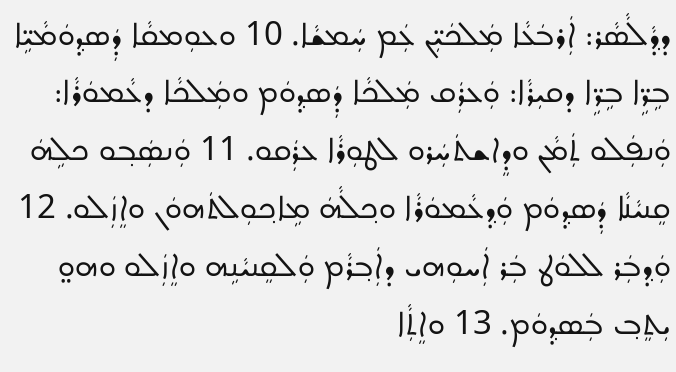ܕܕ݂ܵܠܵܣܵܪ: ܐܲܪܒܿܥܵܐ ܡܲܠܟܿܝܼ̈ܢ ܥܲܡ ܚܲܡܫܵܐ. 10 ܘܥܘܼܡܩܵܐ ܕܲܣܕ݂ܘܿܡܵܝܹ̈ܐ ܒܹܪܹ̈ܐ ܒܹܪܹ̈ܐ ܕܩܝܼܪܵܐ: ܘܲܥܪܲܩ ܡܲܠܟܵܐ ܕܲܣܕ݂ܘܿܡ ܘܡܲܠܟܵܐ ܕܥܵܡܘܿܪܵܐ: ܘܲܢܦܲܠܘ ܬܲܡܵܢ ܘܕܸܐܫܬܿܚܲܪܘ ܠܛܘܼܪܵܐ ܥܪܲܩܘ. 11 ܘܲܢܣܲܒ݂ܘ ܟܠܹܗܿ ܩܸܢܝܵܢܵܐ ܕܲܣܕ݂ܘܿܡ ܘܲܕ݂ܥܵܡܘܿܪܵܐ ܘܟ݂ܠܵܗܿ ܡܹܐܟ݂ܘܼܠܬܿܗܘܿܢ ܘܐܸܙܲܠܘ. 12 ܘܲܕ݂ܒܲܪ ܠܠܘܿܛ ܒܲܪ ܐܲܚܘܼܗܝ ܕܐܲܒ݂ܪܵܡ ܘܲܠܩܸܢܝܵܢܹܗ ܘܐܸܙܲܠܘ ܘܗܘ̤ ܝܼܬܸܒ݂ ܒܲܣܕ݂ܘܿܡ. 13 ܘܐܸܬܼܵܐ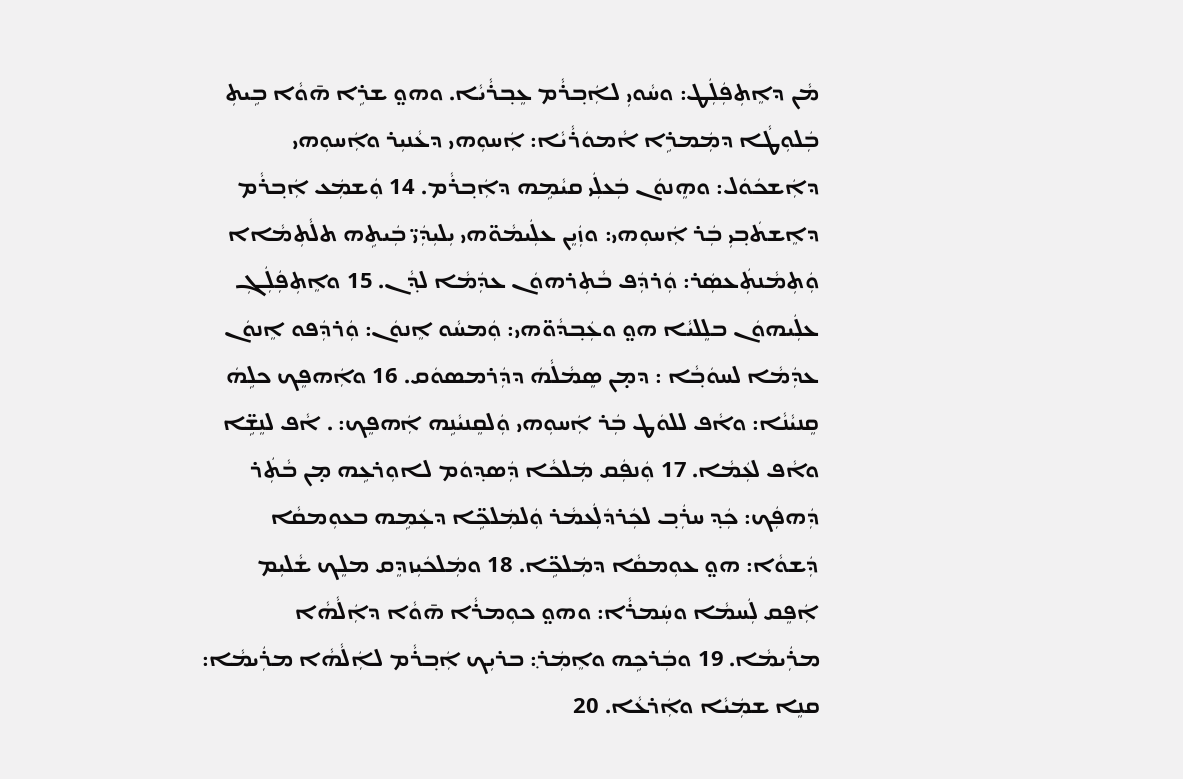ܡܵܢ ܕܐܸܬܼܦܲܠܲܛ: ܘܚܵܘܝܼ ܠܐܲܒ݂ܪܵܡ ܥܸܒ݂ܪܵܝܵܐ. ܘܗܘ̤ ܫܪܹܐ ܗ̄ܘܵܐ ܒܹܝܬܼ ܒܲܠܘܼܛܵܐ ܕܡܲܡܪܹܐ ܐܵܡܘܿܪܵܝܵܐ: ܐܲܚܘܼܗܝ ܕܥܵܢܝܼܪ ܘܐܲܚܘܼܗܝ ܕܐܲܫܟܿܘܿܠ: ܘܗܸܢܘܿܢ ܒܲܥܠܲܝ ܩܝܵܡܹܗ ܕܐܲܒ݂ܪܵܡ. 14 ܘܲܫܡܲܥ ܐܲܒ݂ܪܵܡ ܕܐܸܫܬܿܒ݂ܝܼ ܒܲܪ ܐܲܚܘܼܗܝ: ܘܙܲܝܸܢ ܥܠܲܝܡܵܘ̈ܗܝ ܝܼܠܝܼܕܲܝ̈ ܒܲܝܬܹܗ ܬܠܵܬܼܡܵܐܐ ܘܲܬܼܡܵܢܬܲܥܣܲܪ: ܘܲܪܕܲܦ ܒܵܬܼܪܗܘܿܢ ܥܕܲܡܵܐ ܠܕ݂ܵܢ. 15 ܘܐܸܬܼܦܲܠܲܓܼ ܥܠܲܝܗܘܿܢ ܒܠܸܠܝܵܐ ܗܘ̤ ܘܥܲܒ݂ܕܵܘ̈ܗܝ: ܘܲܡܚܵܘ ܐܸܢܘܿܢ: ܘܲܪܕܲܦܘ ܐܸܢܘܿܢ ܥܕܲܡܵܐ ܠܚܘܿܒ݂ܵܐ : ܕܡ̣ܢ ܣܸܡܵܠܵܗܿ ܕܕܲܪܡܣܘܿܩ. 16 ܘܐܲܗܦܸܟ ܟܠܹܗܿ ܩܸܢܝܵܢܵܐ: ܘܐܵܦ ܠܠܘܿܛ ܒܲܪ ܐܲܚܘܼܗܝ ܘܲܠܩܸܢܝܵܢܹܗ ܐܲܗܦܸܟ: . ܐܵܦ ܠܢܸܫܹ̈ܐ ܘܐܵܦ ܠܥܲܡܵܐ. 17 ܘܲܢܦܲܩ ܡܲܠܟܵܐ ܕܲܣܕ݂ܘܿܡ ܠܐܘܼܪܥܹܗ ܡ̣ܢ ܒܵܬܲܪ ܕܲܗܦܲܟ: ܟܲܕ݂ ܚܪܲܒ݂ ܠܟܲܪܕܿܠܲܥܡܵܪ ܘܲܠܡܲܠܟܹ̈ܐ ܕܥܲܡܹܗ ܒܥܘܼܡܩܵܐ ܕܲܫܘܵܐ: ܗܘ̤ ܥܘܼܡܩܵܐ ܕܡܲܠܟܹ̈ܐ. 18 ܘܡܲܠܟܿܝܼܙܕܸܩ ܡܠܸܟ ܫܵܠܝܼܡ ܐܲܦܸܩ ܠܲܚܡܵܐ ܘܚܲܡܪܵܐ: ܘܗܘ̤ ܟܘܼܡܪܵܐ ܗ̄ܘܵܐ ܕܐܲܠܵܗܵܐ ܡܪܲܝܡܵܐ. 19 ܘܒܲܪܟܹܗ ܘܐܸܡܲܪ݂: ܒܪܝܼܟ ܐܲܒ݂ܪܵܡ ܠܐܲܠܵܗܵܐ ܡܪܲܝܡܵܐ: ܩܢܸܐ ܫܡܲܝܵܐ ܘܐܲܪܥܵܐ. 20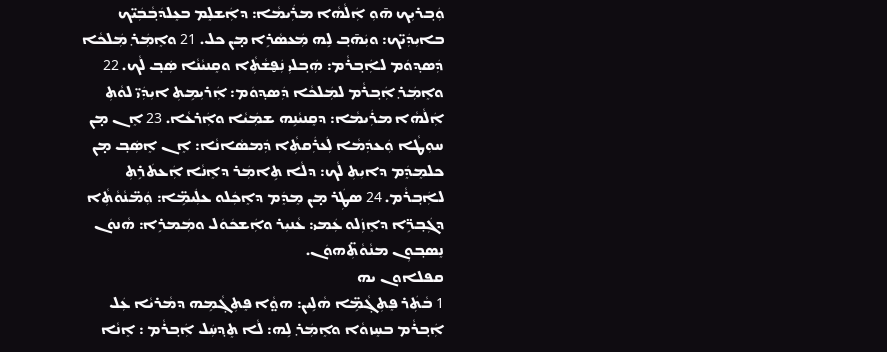ܘܲܒ݂ܪܝܼܟ ܗ̄ܘܼ ܐܲܠܵܗܵܐ ܡܪܲܝܡܵܐ: ܕܐܲܫܠܸܡ ܒܥܸܠܕܿܒ݂ܵܒܲܝ̈ܟ ܒܐܝܼܕܲܝ̈ܟ: ܘܝܲܗ̄ܒ݂ ܠܹܗ ܡܲܥܣܵܪܹܐ ܡ̣ܢ ܟܠ. 21 ܘܐܸܡܲܪ݂ ܡܲܠܟܵܐ ܕܲܣܕ݂ܘܿܡ ܠܐܲܒ݂ܪܵܡ: ܗܲܒ݂ܠܝܼ ܢܲܦ̮ܫܵܬܼܵܐ ܘܩܸܢܝܵܢܵܐ ܣܲܒ݂ ܠܵܟ. 22 ܘܐܸܡܲܪ݂ ܐܲܒ݂ܪܵܡ ܠܡܲܠܟܵܐ ܕܲܣܕ݂ܘܿܡ: ܐܲܪܝܼܡܹܬܼ ܐܝܼܕܲܝ̈ ܠܘܵܬܼ ܐܲܠܵܗܵܐ ܡܪܲܝܡܵܐ: ܕܩܸܢܝܵܢܹܗ ܫܡܲܝܵܐ ܘܐܲܪܥܵܐ. 23 ܐܸܢ ܡ̣ܢ ܚܘܼܛܵܐ ܘܲܥܕܲܡܵܐ ܠܲܥܪܲܩܬܼܵܐ ܕܲܡܣܵܐܢܵܐ: ܐܸܢ ܐܸܣܲܒ݂ ܡ̣ܢ ܟܠܡܸܕܸܿܡ ܕܐܝܼܬܼ ܠܵܟ: ܕܠܵܐ ܬܹܐܡܲܪ ܕܐܸܢܵܐ ܐܲܥܬܿܪܹܬܼ ܠܐܲܒ݂ܪܵܡ. 24 ܣܛܲܪ ܡ̣ܢ ܡܸܕܸܿܡ ܕܐܸܟܲܠܘ ܥܠܲܝܡܹ̈ܐ: ܘܲܡ̈ܢܵܘܵܬܼܵܐ ܕܓܲܒ݂ܪܹ̈ܐ ܕܐܸܙܲܠܘ ܥܲܡܝ: ܥܵܢܝܼܪ ܘܐܲܫܟܿܘܿܠ ܘܡܲܡܪܹܐ: ܗܵܢܘܿܢ ܢܸܣܒ݂ܘܼܢ ܡܢܵܘܵܬܼ̈ܗܘܿܢ.
ܩܦܠܐܘܢ ܝܗ
1 ܒܵܬܲܪ ܦܸܬܼܓ݂ܵܡܹ̈ܐ ܗܵܠܹܝܢ: ܗܘ̤ܵܐ ܦܸܬܼܓ݂ܵܡܹܗ ܕܡܵܪܝܵܐ ܥܲܠ ܐܲܒ݂ܪܵܡ ܒܚܸܙܘܵܐ ܘܐܸܡܲܪ݂ ܠܹܗ: ܠܵܐ ܬܸܕ݂ܚܲܠ ܐܲܒ݂ܪܵܡ : ܐܸܢܵܐ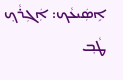ܐܹܣܲܝܥܵܟ: ܐܲܓܼܪܵܟ݂ ܛܵܒ݂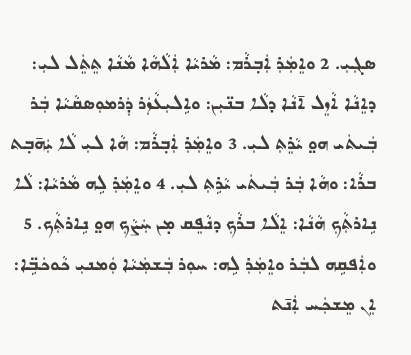ܣܓܼܝܼ. 2 ܘܐܸܡܲܪ݂ ܐܲܒ݂ܪܵܡ: ܡܵܪܝܵܐ ܐܲܠܵܗܵܐ ܡܵܢܵܐ ܬܸܬܸܿܠ ܠܝܼ: ܕܐܸܢܵܐ ܐܵܙܸܠ ܐ̄ܢܵܐ ܕܠܵܐ ܒܢ̈ܝܼܢ: ܘܐܹܠܝܼܥܵܙܲܪ ܕܲܪܡܘܼܣܩܵܝܵܐ ܒܲܪ ܒܲܝܬܿܝ ܗܘ̤ ܝܵܪܸܬܼ ܠܝܼ. 3 ܘܐܸܡܲܪ݂ ܐܲܒ݂ܪܵܡ: ܗܵܐ ܠܝܼ ܠܵܐ ܝܲܗ̄ܒ݂ܬ ܒܪܵܐ: ܘܗܵܐ ܒܲܪ ܒܲܝܬܿܝ ܝܵܪܹܬܼ ܠܝܼ. 4 ܘܐܸܡܲܪ݂ ܠܹܗ ܡܵܪܝܵܐ: ܠܵܐ ܢܹܐܪܬܼܵܟ݂ ܗܵܢܵܐ: ܐܸܠܵܐ ܒܪܵܟ݂ ܕܢܵܦܸܩ ܡ̣ܢ ܚܲܨܵܟ݂ ܗܘ̤ ܢܹܐܪܬܼܵܟ. 5 ܘܐܲܦܩܹܗ ܠܒܲܪ ܘܐܸܡܲܪ݂ ܠܹܗ: ܚܘܼܪ ܒܲܫܡܲܝܵܐ ܘܲܡܢܝܼ ܟܵܘܟܿܒܹ̈ܐ: ܐܸܢ ܡܸܫܟܲܚ ܐܲܢ̄ܬ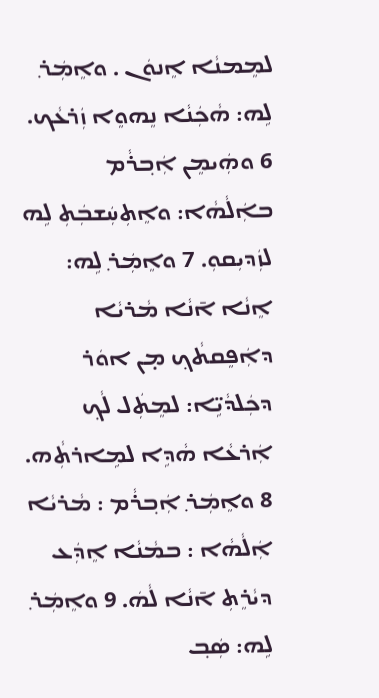ܠܡܸܡܢܵܐ ܐܸܢܘܿܢ . ܘܐܸܡܲܪ݂ ܠܹܗ: ܗܵܟܲܢܵܐ ܢܸܗܘܸܐ ܙܲܪܥܵܟ. 6 ܘܗܲܝܡܸܢ ܐܲܒ݂ܪܵܡ ܒܐܲܠܵܗܵܐ: ܘܐܸܬܼܚܲܫܒܲܬܼ ܠܹܗ ܠܙܲܕܝܼܩܘܼ. 7 ܘܐܸܡܲܪ݂ ܠܹܗ: ܐܸܢܵܐ ܐ̄ܢܵܐ ܡܵܪܝܵܐ ܕܐܲܦܸܩܬܵܟ݂ ܡ̣ܢ ܐܘܿܪ ܕܟܲܠܕܵܝܹ̈ܐ: ܠܡܸܬܲܠ ܠܵܟ݂ ܐܲܪܥܵܐ ܗܵܕܹܐ ܠܡܹܐܪܬܼܵܗ. 8 ܘܐܸܡܲܪ݂ ܐܲܒ݂ܪܵܡ : ܡܵܪܝܵܐ ܐܲܠܵܗܵܐ : ܒܡܵܢܵܐ ܐܸܕܲܥ ܕܝܵܪܸܬܼ ܐ̄ܢܵܐ ܠܵܗܿ. 9 ܘܐܸܡܲܪ݂ ܠܹܗ: ܣܲܒ݂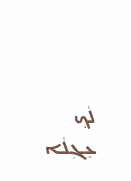ܠܵܟ݂ ܥܸܓܼܠܵܐ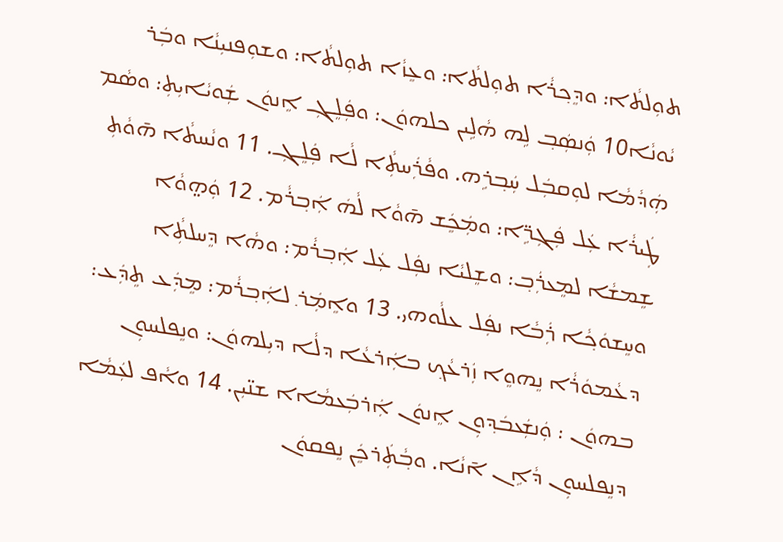ܬܘܼܠܬܵܐ: ܘܕܸܟ݂ܪܵܐ ܬܘܼܠܬܵܐ: ܘܥܸܙܵܐ ܬܘܼܠܬܵܐ: ܘܫܘܼܦܢܝܼܢܵܐ ܘܒܲܪ ܝܵܘܢܵܐ10 ܘܲܢܣܲܒ݂ ܠܹܗ ܗܵܠܹܝܢ ܟܠܗܘܿܢ: ܘܦܲܠܸܓܼ ܐܸܢܘܿܢ ܫܲܘܝܵܐܝܼܬܼ: ܘܣܵܡ ܗܲܕܵܡܵܐ ܠܘܼܩܒܲܠ ܚܲܒ݂ܪܹܗ. ܘܦܵܪܲܚܬܼܵܐ ܠܵܐ ܦܲܠܸܓܼ. 11 ܘܢܵܚܬܵܐ ܗ̄ܘܵܬܼ ܛܲܝܪܵܐ ܥܲܠ ܦܲܓܼܪܹ̈ܐ: ܘܡܲܟܸܿܫ ܗ̄ܘܵܐ ܠܵܗܿ ܐܲܒ݂ܪܵܡ. 12 ܘܲܗ̤ܘܵܐ ܫܸܡܫܵܐ ܠܡܸܥܪܲܒ݂: ܘܫܸܠܝܵܐ ܢܦܲܠ ܥܲܠ ܐܲܒ݂ܪܵܡ: ܘܗܵܐ ܕܸܚܠܬܼܵܐ ܘܚܸܫܘܿܟ݂ܵܐ ܪܲܒܵܐ ܢܦܲܠ ܥܠܵܘܗܝ. 13 ܘܐܸܡܲܪ݂ ܠܐܲܒ݂ܪܵܡ: ܡܸܕܲܥ ܬܸܕܲܥ: ܕܥܵܡܘܿܪܵܐ ܢܸܗܘܸܐ ܙܲܪܥܵܟ݂ ܒܐܲܪܥܵܐ ܕܠܵܐ ܕܝܼܠܗܘܿܢ: ܘܢܸܦܠܚܘܼܢ ܒܗܘܿܢ : ܘܲܢܫܲܥܒܿܕ݂ܘܼܢ ܐܸܢܘܿܢ ܐܲܪܒܲܥܡܵܐܐ ܫܢ̈ܝܼܢ. 14 ܘܐܵܦ ܠܥܲܡܵܐ ܕܢܸܦܠܚܘܼܢ ܕܵܐܹܢ ܐ̄ܢܵܐ. ܘܒ݂ܵܬܲܪܟܸܿܢ ܢܸܦܩܘܿܢ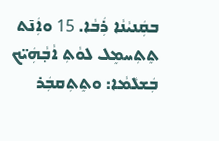ܒܩܲܢܝܵܢܵܐ ܪܲܒܵܐ. 15 ܘܐܲܢ̄ܬ ܬܸܬܼܚܡܸܠ ܠܘܵܬܼ ܐܵܒ݂ܵܗܲܝ̈ܟ ܒܲܫܠܵܡܵܐ: ܘܬܸܬܼܩܒܲܪ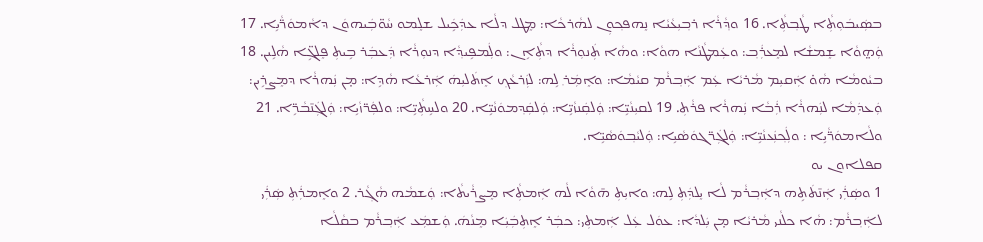ܒܣܲܝܒܿܘܼܬܼܵܐ ܛܵܒ݂ܬܼܵܐ. 16 ܘܕ݂ܵܪܵܐ ܪܒ݂ܝܼܥܵܝܵܐ ܢܸܗܦܟ݂ܘܼܢ ܠܗܵܪܟܵܐ: ܡܸܛܠ ܕܠܵܐ ܥܕܲܟܹܿܝܠ ܫܠܸܡܘ ܚܵܘ̈ܒܲܝܗܘܿܢ ܕܐܵܡܘܿܪܵ̈ܝܹܐ. 17 ܘܲܗ̤ܘܵܐ ܫܸܡܫܵܐ ܠܡܸܥܪܲܒ݂: ܘܥܲܡܛܵܢܵܐ ܗܘܵܐ: ܘܗܵܐ ܬܲܢܘܼܪܵܐ ܕܬܼܵܐܹܢ: ܘܠܲܡܦܹܝܕ݂ܵܐ ܕܢܘܼܪܵܐ ܕܲܥܒܲܪ ܒܹܝܬܼ ܦܸܠܓܹ̈ܐ ܗܵܠܹܝܢ. 18 ܒܝܵܘܡܵܐ ܗܵܘ̇ ܐܲܩܝܼܡ ܡܵܪܝܵܐ ܥܲܡ ܐܲܒ݂ܪܵܡ ܩܝܵܡܵܐ: ܘܐܸܡܲܪ݂ ܠܹܗ: ܠܙܲܪܥܵܟ݂ ܐܸܬܿܠܝܼܗܿ ܐܲܪܥܵܐ ܗܵܕܹܐ: ܡ̣ܢ ܢܲܗܪܵܐ ܕܡܸܨܪܹܝܢ: ܘܲܥܕܲܡܵܐ ܠܢܲܗܪܵܐ ܪܲܒܵܐ ܢܲܗܪܵܐ ܦܪܵܬܼ. 19 ܠܩܝܼܢܵܝܹ̈ܐ: ܘܲܠܩܲܢܙܵܝܹ̈ܐ: ܘܲܠܩܲܕ݂ܡܘܿܢܵܝܹ̈ܐ. 20 ܘܠܚܹܬܼܵܝܹ̈ܐ: ܘܠܦܲܪ̈ܙܵܝܹܐ: ܘܲܠܓܲܢ̄ܒܵܪܹ̈ܐ. 21 ܘܠܵܐܡܘܿܪ̈ܵܝܹܐ : ܘܠܲܟ݂ܢܲܥܢܵܝܹ̈ܐ: ܘܲܠܓܲܪ̈ܓܘܿܣܵܝܹܐ: ܘܲܠܝܵܒ݂ܘܿܣܵܝܹ̈ܐ.
ܩܦܠܐܘܢ ܝܘ
1 ܘܣܲܪܲܝ ܐܲܢ̄ܬܿܬܹܗ ܕܐܲܒ݂ܪܵܡ ܠܵܐ ܝܸܠܕܲܬܼ ܠܹܗ: ܘܐܝܼܬܼ ܗ̄ܘܵܐ ܠܵܗ ܐܲܡܬܼܵܐ ܡܸܨܪܵܝܬܵܐ: ܘܲܫܡܵܗ ܗܵܓ݂ܵܪ. 2 ܘܐܸܡܪܲܬܼ ܣܲܪܲܝ ܠܐܲܒ݂ܪܵܡ: ܗܵܐ ܟܠܵܢܝ ܡܵܪܝܵܐ ܡ̣ܢ ܝܲܠܕܵܐ: ܥܘܿܠ ܥܲܠ ܐܲܡܬܼܝ: ܟܒܲܪ ܐܸܬܼܒܲܝܲܐ ܡܸܢܵܗܿ. ܘܲܫܡܲܥ ܐܲܒ݂ܪܵܡ ܒܩܵܠܵܐ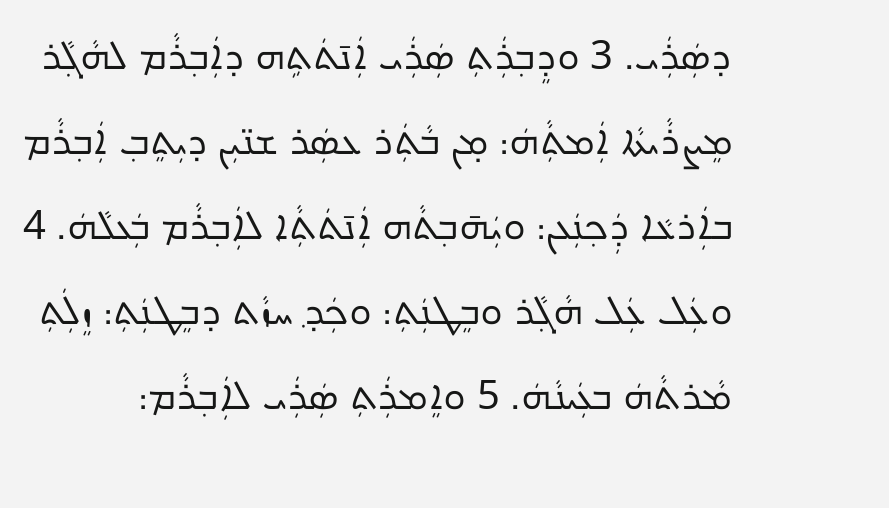ܕܣܲܪܲܝ. 3 ܘܕܸܒ݂ܪܲܬܼ ܣܲܪܲܝ ܐܲܢ̄ܬܿܬܹܗ ܕܐܲܒ݂ܪܵܡ ܠܗܵܓ݂ܵܪ ܡܸܨܪܵܝܬܵܐ ܐܲܡܬܼܵܗܿ: ܡ̣ܢ ܒܵܬܲܪ ܥܣܲܪ ܫܢ̈ܝܼܢ ܕܝܼܬܸܒ݂ ܐܲܒ݂ܪܵܡ ܒܐܲܪܥܵܐ ܕܲܟ݂ܢܲܥܢ: ܘܝܲܗ̄ܒ݂ܬܵܗ ܐܲܢ̄ܬܿܬܼܵܐ ܠܐܲܒ݂ܪܵܡ ܒܲܥܠܵܗܿ. 4 ܘܥܲܠ ܥܲܠ ܗܵܓ݂ܵܪ ܘܒܸܛܢܲܬܼ: ܘܟܲܕ݂ ܚܙܵܬ ܕܒܸܛܢܲܬܼ: ܙܸܠܲܬܼ ܡܵܪܬܵܗܿ ܒܥܲܝܢܵܗܿ. 5 ܘܐܸܡܪܲܬܼ ܣܲܪܲܝ ܠܐܲܒ݂ܪܵܡ: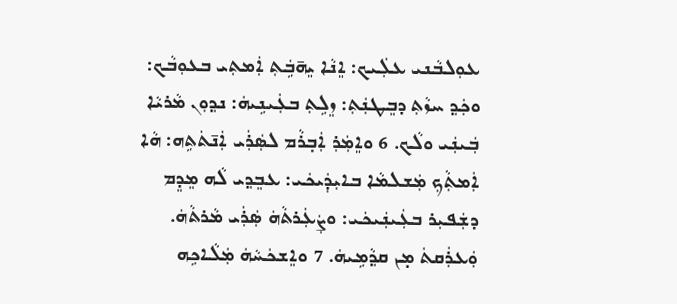ܥܘܼܠܒܵܢܝ ܥܠܲܝܟ: ܐܸܢܵܐ ܝܸܗ̄ܒܹܿܬܼ ܐܲܡܬܼܝ ܒܥܘܼܒܵܟ: ܘܟܲܕ݂ ܚܙܵܬܼ ܕܒܸܛܢܲܬܼ: ܙܸܠܹܬܼ ܒܥܲܝܢܹܝܗܿ: ܢܕ݂ܘܼܢ ܡܵܪܝܵܐ ܒܲܝܢܲܝ ܘܠܵܟ. 6 ܘܐܸܡܲܪ݂ ܐܲܒ݂ܪܵܡ ܠܣܲܪܲܝ ܐܲܢ̄ܬܿܬܹܗ: ܗܵܐ ܐܲܡܬܼܵܟ݂ ܡܲܫܠܡܵܐ ܒܐܝܼܕܲܝܟܿܝ: ܥܒܸܕ݂ܝ ܠܵܗ ܡܸܕܸܡ ܕܫܲܦܝܼܪ ܒܥܲܝܢܲܝܟܿܝ: ܘܨܲܥܲܪܬܵܗܿ ܣܲܪܲܝ ܡܵܪܬܵܗܿ. ܘܲܥܪܲܩܬܿ ܡ̣ܢ ܩܕ݂ܵܡܹܝܗܿ. 7 ܘܐܸܫܟܿܚܵܗܿ ܡܲܠܵܐܟܹܗ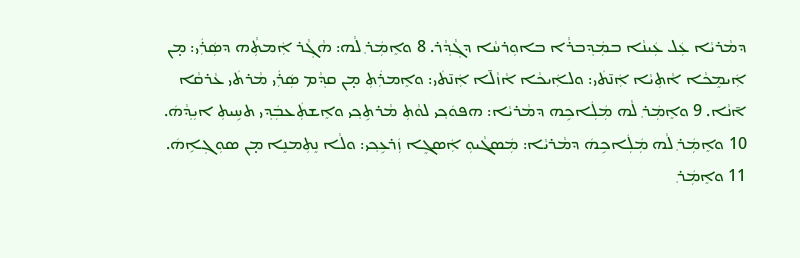ܕܡܵܪܝܵܐ ܥܲܠ ܥܲܝܢܵܐ ܒܡܲܕ݂ܒܪܵܐ ܒܐܘܼܪܚܵܐ ܕܓ݂ܵܕ݂ܵܪ. 8 ܘܐܸܡܲܪ݂ ܠܵܗ: ܗܵܓ݂ܵܪ ܐܲܡܬܼܵܗ ܕܣܲܪܲܝ: ܡ̣ܢ ܐܲܝܡܸܟܵܐ ܐܵܬܼܝܵܐ ܐܲܢ̄ܬܿܝ: ܘܠܐܲܝܟܵܐ ܐܵܙܵܠ̄ܐ ܐܲܢ̄ܬܿܝ: ܘܐܸܡܪܲܬܼ ܡ̣ܢ ܩܕ݂ܵܡ ܣܲܪܲܝ ܡܵܪܬܿܝ ܥܵܪܩܵܐ ܐ̄ܢܵܐ. 9 ܘܐܸܡܲܪ݂ ܠܵܗ ܡܲܠܲܐܟܹܗ ܕܡܵܪܝܵܐ: ܗܦܘܿܟ݂ܝ ܠܘܵܬܼ ܡܵܪܬܹܟ݂ܝ ܘܐܸܫܬܲܥܒܲܕ݂ܝ ܬܚܹܝܬܼ ܐܝܼܕ݂ܵܗܿ. 10 ܘܐܸܡܲܪ݂ ܠܵܗ ܡܲܠܲܐܟܹܗܿ ܕܡܵܪܝܵܐ: ܡܲܣܓܵܝܘܼ ܐܲܣܓܸܐ ܙܲܪܥܹܟ݂ܝ: ܘܠܵܐ ܢܸܬܼܡܢܸܐ ܡ̣ܢ ܣܘܼܓܼܐܹܗܿ. 11 ܘܐܸܡܲܪ݂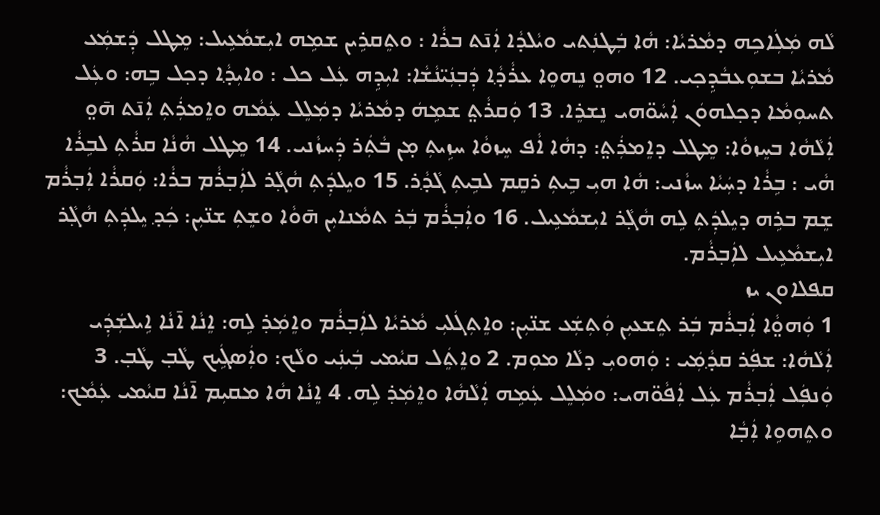ܠܵܗ ܡܲܠܲܐܟܹܗ ܕܡܵܪܝܵܐ: ܗܵܐ ܒܲܛܢܲܬܝ ܘܝܵܠܕܵܐ ܐܲܢ̄ܬ ܒܪܵܐ : ܘܬܸܩܪܹܝܢ ܫܡܹܗ ܐܝܼܫܡܵܥܹܝܠ: ܡܸܛܠ ܕܲܫܡܲܥ ܡܵܪܝܵܐ ܒܫܘܼܥܒܵܕܹܟ݂ܝ. 12 ܘܗܘ̤ ܢܸܗܘܸܐ ܥܪܵܕ݂ܵܐ ܕܲܒ݂ܢܲܝ̈ܢܵܫܵܐ: ܐܝܼܕܹܗ ܥܲܠ ܟܠ : ܘܐܝܼܕ݂ܵܐ ܕܟ݂ܠ ܒܹܗ: ܘܥܲܠ ܬܚܘܼܡܵܐ ܕܟ݂ܠܗܘܿܢ ܐܲܚܵܘ̈ܗܝ ܢܸܫܪܸܐ. 13 ܘܲܩܪܵܬ̤ ܫܡܹܗܿ ܕܡܵܪܝܵܐ ܕܡܲܠܸܠ ܥܲܡܵܗ ܘܐܸܡܪܲܬܼ ܐܲܢ̄ܬ ܗ̄ܘ̤ ܐܲܠܵܗܵܐ ܒܚܸܙܘܵܐ: ܡܸܛܠ ܕܐܸܡܪܲܬ̤: ܕܗܵܐ ܐܵܦ ܚܸܙܘܵܐ ܚܙܹܝܬܼ ܡ̣ܢ ܒܵܬܲܪ ܕܲܚܙܵܢܝ. 14 ܡܸܛܠ ܗܵܢܵܐ ܩܪܵܬܼ ܠܒܹܪܵܐ ܗܵܝ : ܒܹܪܵܐ ܕܚܲܝܵܐ ܚܙܵܢܝ: ܗܵܐ ܗܝܼ ܒܹܝܬܼ ܪܩܸܡ ܠܒܹܝܬܼ ܓܵܕ݂ܵܪ. 15 ܘܝܸܠܕܲܬܼ ܗܵܓ݂ܵܪ ܠܐܲܒ݂ܪܵܡ ܒܪܵܐ: ܘܲܩܪܵܐ ܐܲܒ݂ܪܵܡ ܫܸܡ ܒܪܹܗ ܕܝܸܠܕܲܬܼ ܠܹܗ ܗܵܓ݂ܵܪ ܐܝܼܫܡܵܥܹܝܠ. 16 ܘܐܲܒ݂ܪܵܡ ܒܲܪ ܬܡܵܢܐܝܼܢ ܗ̄ܘܵܐ ܘܫܸܬܼ ܫܢ̈ܝܼܢ: ܟܲܕ݂ ܝܸܠܕܲܬܼ ܗܵܓ݂ܵܪ ܐܝܼܫܡܵܥܹܝܠ ܠܐܲܒ݂ܪܵܡ.
ܩܦܠܐܘܢ ܝܙ
1 ܘܲܗܘ̤ܵܐ ܐܲܒ݂ܪܵܡ ܒܲܪ ܬܸܫܥܝܼܢ ܘܲܬܼܫܲܥ ܫܢ̈ܝܼܢ: ܘܐܸܬܼܓܿܠܝܼ ܡܵܪܝܵܐ ܠܐܲܒ݂ܪܵܡ ܘܐܸܡܲܪ݂ ܠܹܗ: ܐܸܢܵܐ ܐ̄ܢܵܐ ܐܹܝܠܫܲܕܲܝ ܐܲܠܵܗܵܐ: ܫܦܲܪ ܩܕ݂ܵܡܲܝ : ܘܲܗܘܝܼ ܕܠܵܐ ܡܘܼܡ. 2 ܘܐܸܬܸܿܠ ܩܝܵܡܝ ܒܲܝܢܲܝ ܘܠܵܟ: ܘܐܲܣܓܹܿܝܟ ܛܵܒ݂ ܛܵܒ݂. 3 ܘܲܢܦܲܠ ܐܲܒ݂ܪܵܡ ܥܲܠ ܐܲܦܵܘ̈ܗܝ: ܘܡܲܠܸܠ ܥܲܡܹܗ ܐܲܠܵܗܵܐ ܘܐܸܡܲܪ݂ ܠܹܗ. 4 ܐܸܢܵܐ ܗܵܐ ܡܩܝܼܡ ܐ̄ܢܵܐ ܩܝܵܡܝ ܥܲܡܵܟ: ܘܬܸܗܘܹܐ ܐܲܒ݂ܵܐ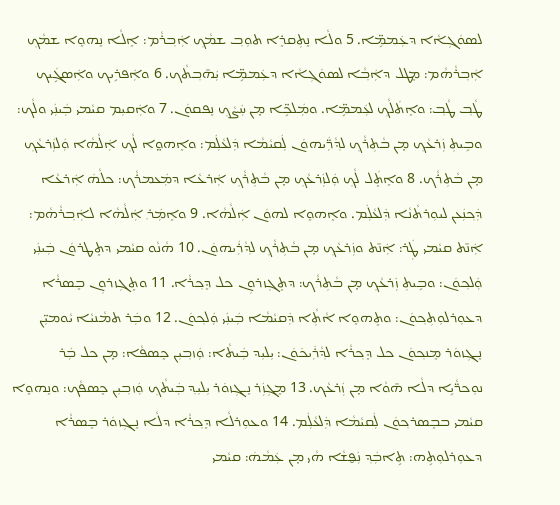ܠܣܘܿܓܼܐܵܐ ܕܥܲܡܡܹ̈ܐ. 5 ܘܠܵܐ ܢܸܬܼܩܪܸܐ ܬܘܼܒ݂ ܫܡܵܟ݂ ܐܲܒ݂ܪܵܡ: ܐܸܠܵܐ ܢܸܗܘܸܐ ܫܡܵܟ݂ ܐܲܒ݂ܪܵܗܵܡ: ܡܸܛܠ ܕܐܲܒ݂ܵܐ ܠܣܘܿܓܼܐܵܐ ܕܥܲܡܡܹ̈ܐ ܝܲܗ̄ܒ݂ܬܵܟ. 6 ܘܐܲܦܪܹܝܟ ܘܐܲܣܓܹܿܝܟ ܛܵܒ݂ ܛܵܒ݂: ܘܐܸܬܿܠܵܟ݂ ܠܥܲܡܡܹ̈ܐ. ܘܡܲܠܟܹ̈ܐ ܡ̣ܢ ܚܲܨܵܟ݂ ܢܸܦܩܘܿܢ. 7 ܘܐܲܩܝܼܡ ܩܝܵܡܝ ܒܲܝܢܲܝ ܘܠܵܟ: ܘܒܹܝܬܼ ܙܲܪܥܵܟ݂ ܡ̣ܢ ܒܵܬܼܪܵܟ݂ ܠܕ݂ܵܪ̈ܲܝܗܘܿܢ ܠܲܩܝܵܡܵܐ ܕܲܠܥܵܠܲܡ: ܘܐܸܗܘ̤ܐ ܠܵܟ݂ ܐܲܠܵܗܵܐ ܘܲܠܙܲܪܥܵܟ݂ ܡ̣ܢ ܒܵܬܼܪܵܟ. 8 ܘܐܸܬܸܿܠ ܠܵܟ݂ ܘܲܠܙܲܪܥܵܟ݂ ܡ̣ܢ ܒܵܬܼܪܵܟ݂ ܐܲܪܥܵܐ ܕܡܲܥܡܪܵܟ: ܟܠܵܗܿ ܐܲܪܥܵܐ ܕܲܟ݂ܢܲܥܢ ܠܝܘܼܪܬܵܢܵܐ ܕܲܠܥܵܠܲܡ. ܘܐܸܗܘܸܐ ܠܗܘܿܢ ܐܲܠܵܗܵܐ. 9 ܘܐܸܡܲܪ݂ ܐܲܠܵܗܵܐ ܠܐܲܒ݂ܪܵܗܵܡ: ܐܲܢ̄ܬ ܩܝܵܡܝ ܛܲܪ: ܐܲܢ̄ܬ ܘܙܲܪܥܵܟ݂ ܡ̣ܢ ܒܵܬܼܪܵܟ݂ ܠܕ݂ܵܪܲܝܗܘܿܢ. 10 ܗܵܢܵܘ ܩܝܵܡܝ ܕܬܸܛܪܘܿܢ ܒܲܝܢܲܝ ܘܲܠܟ݂ܘܿܢ: ܘܒܹܝܬܼ ܙܲܪܥܵܟ݂ ܡ̣ܢ ܒܵܬܼܪܵܟ: ܕܬܸܓܼܙܪܘܼܢ ܟܠ ܕܸܟ݂ܪܵܐ. 11 ܘܬܸܓܼܙܪܘܼܢ ܒܸܣܪܵܐ ܕܥܘܼܪܠܘܼܬܼܟ݂ܘܿܢ: ܘܬܸܗܘܸܐ ܐܵܬܼܵܐ ܕܲܩܝܵܡܵܐ ܒܲܝܢܲܝ ܘܲܠܟ݂ܘܿܢ. 12 ܘܒܲܪ ܬܡܵܢܝܵܐ ܝܵܘܡܝܼ̈ܢ ܢܸܓܼܙܘܿܪ ܡܸܢܟ݂ܘܿܢ ܟܠ ܕܸܟ݂ܪܵܐ ܠܕ݂ܵܪܲܝܟܿܘܿܢ: ܝܼܠܝܼܕ ܒܲܝܬܵܐ: ܘܲܙܒ݂ܝܼܢ ܟܸܣܦܵܐ: ܡ̣ܢ ܟܠ ܒܲܪ ܢܘܼܟܪ̈ܵܝܹܐ ܕܠܵܐ ܗ̄ܘܵܐ ܡ̣ܢ ܙܲܪܥܵܟ. 13 ܡܸܓܼܙܲܪ ܢܸܓܼܙܘܿܪ ܝܼܠܝܼܕ݂ ܒܲܝܬܵܟ݂ ܘܲܙܒ݂ܝܼܢ ܟܸܣܦܵܟ: ܘܢܸܗܘܸܐ ܩܝܵܡܝ ܒܒܸܣܪܟ݂ܘܿܢ ܠܲܩܝܵܡܵܐ ܕܲܠܥܵܠܲܡ. 14 ܘܥܘܼܪܠܵܐ ܕܸܟ݂ܪܵܐ ܕܠܵܐ ܢܸܓܼܙܘܿܪ ܒܸܣܪܵܐ ܕܥܘܼܪܠܘܼܬܹܗ: ܬܹܐܒܲܕ݂ ܢܲܦ̮ܫܵܐ ܗܵܝ ܡ̣ܢ ܥܲܡܵܗܿ: ܩܝܵܡܝ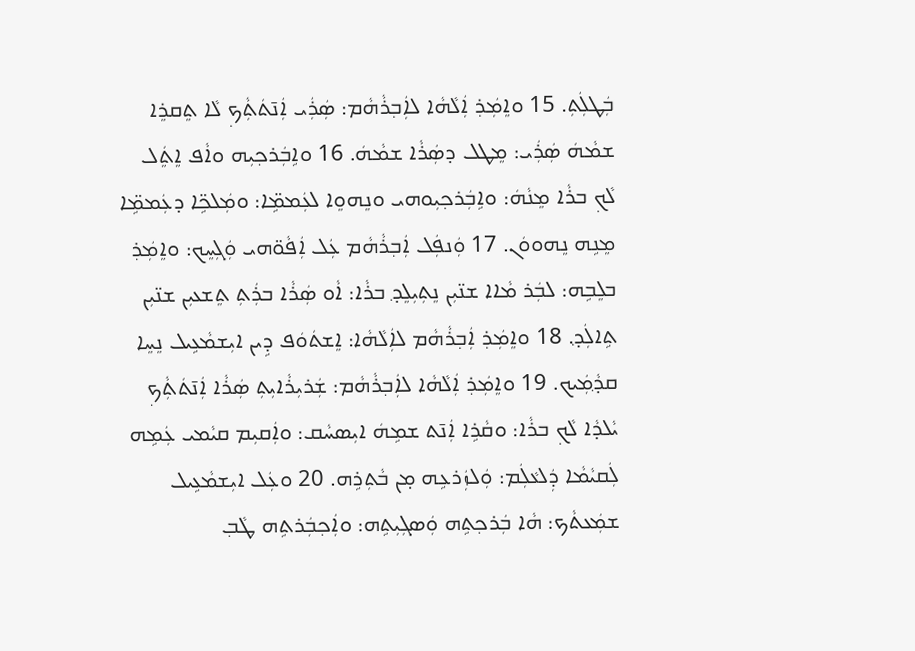ܒܲܛܠܲܬܼ. 15 ܘܐܸܡܲܪ݂ ܐܲܠܵܗܵܐ ܠܐܲܒ݂ܪܵܗܵܡ: ܣܲܪܲܝ ܐܲܢ̄ܬܿܬܼܵܟ݂ ܠܵܐ ܬܸܩܪܸܐ ܫܡܵܗܿ ܣܲܪܲܝ: ܡܸܛܠ ܕܣܲܪܵܐ ܫܡܵܗܿ. 16 ܘܐܹܒܲܪܟ݂ܝܼܗ ܘܐܵܦ ܐܸܬܸܿܠ ܠܵܟ݂ ܒܪܵܐ ܡܸܢܵܗܿ: ܘܐܹܒܲܪܟ݂ܝܼܘܗܝ ܘܢܸܗܘܸܐ ܠܥܲܡܡܹ̈ܐ: ܘܡܲܠܟܹ̈ܐ ܕܥܲܡܡܹ̈ܐ ܡܸܢܹܗ ܢܸܗܘܘܿܢ. 17 ܘܲܢܦܲܠ ܐܲܒ݂ܪܵܗܵܡ ܥܲܠ ܐܲܦܵܘ̈ܗܝ ܘܲܓܼܚܸܟ: ܘܐܸܡܲܪ݂ ܒܠܸܒܹܗ: ܠܒܲܪ ܡܵܐܐ ܫܢ̈ܝܼܢ ܢܸܬܼܝܼܠܸܕ݂ ܒܪܵܐ: ܐܵܘ ܣܲܪܵܐ ܒܪܲܬܼ ܬܸܫܥܝܼܢ ܫܢ̈ܝܼܢ ܬܹܐܠܲܕ݂. 18 ܘܐܸܡܲܪ݂ ܐܲܒ݂ܪܵܗܵܡ ܠܐܲܠܵܗܵܐ: ܐܸܫܬܿܘܿܦ ܕܹܝܢ ܐܝܼܫܡܵܥܹܝܠ ܢܸܚܸܐ ܩܕ݂ܵܡܲܝܟ. 19 ܘܐܸܡܲܪ݂ ܐܲܠܵܗܵܐ ܠܐܲܒ݂ܪܵܗܵܡ: ܫܲܪܝܼܪܵܐܝܼܬܼ ܣܲܪܵܐ ܐܲܢ̄ܬܿܬܼܵܟ݂ ܝܵܠܕܵܐ ܠܵܟ݂ ܒܪܵܐ: ܘܩܵܪܹܐ ܐܲܢ̄ܬ ܫܡܹܗܿ ܐܝܼܣܚܵܩ: ܘܐܲܩܝܼܡ ܩܝܵܡܝ ܥܲܡܹܗ ܠܲܩܝܵܡܵܐ ܕܲܠܥܵܠܲܡ: ܘܲܠܙܲܪܥܹܗ ܡ̣ܢ ܒܵܬܼܪܹܗ. 20 ܘܥܲܠ ܐܝܼܫܡܵܥܹܝܠ ܫܡܲܥܬܵܟ: ܗܵܐ ܒܲܪܟ݂ܬܹܗ ܘܲܣܓܼܝܼܬܹܗ: ܘܐܲܟ݂ܒܲܪܬܹܗ ܛܵܒ݂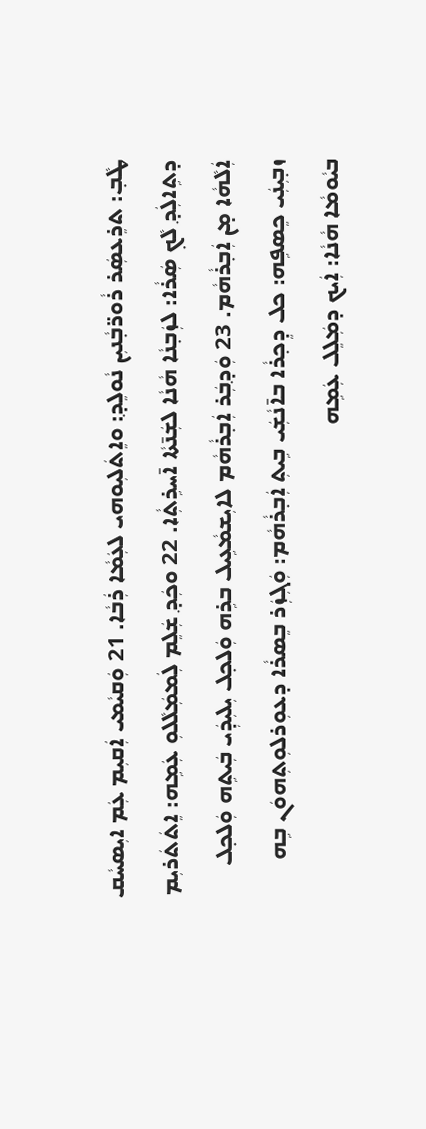ܛܵܒ݂: ܬܪܸܥܣܲܪ ܪܵܘܪ̈ܒ݂ܵܢܝܼܢ ܢܵܘܠܸܕ݂: ܘܐܸܬܿܠܝܼܘܗܝ ܠܥܲܡܵܐ ܪܲܒܵܐ. 21 ܘܲܩܝܵܡܝ ܐܲܩܝܼܡ ܥܲܡ ܐܝܼܣܚܵܩ ܕܬܹܐܠܲܕ݂ ܠܵܟ݂ ܣܲܪܵܐ: ܠܙܲܒ݂ܢܵܐ ܗܵܢܵܐ ܠܫܲܢ̄ܬܵܐ ܐ̄ܚܪܹܬܼܵܐ. 22 ܘܟܲܕ݂ ܫܲܠܸܡ ܠܲܡܡܲܠܵܠܘܼ ܥܲܡܹܗ: ܐܸܬܿܬܿܪܝܼܡ ܐܲܠܵܗܵܐ ܡ̣ܢ ܐܲܒ݂ܪܵܗܵܡ. 23 ܘܲܕ݂ܒܲܪ ܐܲܒ݂ܪܵܗܵܡ ܠܐܝܼܫܡܵܥܹܝܠ ܒܪܹܗ ܘܲܠܟ݂ܠ ܝܼܠܝܼܕܲܝ ܒܲܝܬܹܗ ܘܲܠܟ݂ܠ ܙܒ݂ܝܼܢܲܝ ܟܸܣܦܹܗ: ܟܠ ܕܸܟ݂ܪܵܐ ܒܐ̄ܢܵܫܲܝ ܒܹܝܬܼ ܐܲܒ݂ܪܵܗܵܡ: ܘܲܓܼܙܲܪ ܒܸܣܪܵܐ ܕܥܘܼܪܠܘܼܬܼܗܘܿܢ ܒܹܗ ܒܝܵܘܡܵܐ ܗܵܢܵܐ: ܐܲܝܟ ܕܡܲܠܸܠ ܥܲܡܹܗ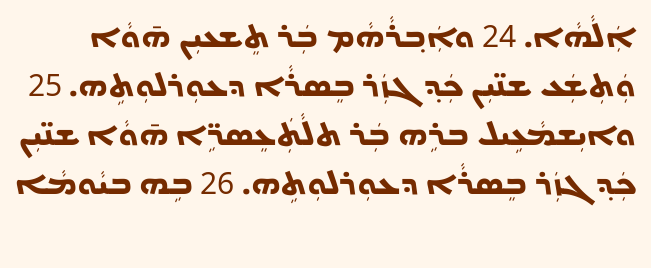ܐܲܠܵܗܵܐ. 24 ܘܐܲܒ݂ܪܵܗܵܡ ܒܲܪ ܬܸܫܥܝܼܢ ܗ̄ܘܵܐ ܘܲܬܼܫܲܥ ܫܢ̈ܝܼܢ ܟܲܕ݂ ܓܙܲܪ ܒܸܣܪܵܐ ܕܥܘܼܪܠܘܼܬܹܗ. 25 ܘܐܝܼܫܡܵܥܹܝܠ ܒܪܹܗ ܒܲܪ ܬܠܵܬܲܥܸܣܪܹ̈ܐ ܗ̄ܘܵܐ ܫܢ̈ܝܼܢ ܟܲܕ݂ ܓܙܲܪ ܒܸܣܪܵܐ ܕܥܘܼܪܠܘܼܬܹܗ. 26 ܒܹܗ ܒܝܵܘܡܵܐ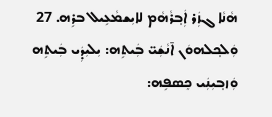ܗܵܢܵܐ ܓܙܲܪ ܐܲܒ݂ܪܵܗܵܡ ܠܐܝܼܫܡܵܥܹܝܠ ܒܪܹܗ. 27 ܘܲܠܟ݂ܠܗܘܿܢ ܐ̄ܢܵܫܲܝ̈ ܒܲܝܬܹܗ: ܝܼܠܝܼܕܲܝ ܒܲܝܬܹܗ ܘܲܙܒ݂ܝܼܢܲܝ ܟܸܣܦܹܗ: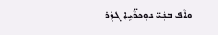ܘܐܵܦ ܒܢܲܝ̈ ܢܘܼܟܪܵ̈ܝܹܐ ܓܙܲܪ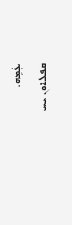ܥܲܡܹܗ.
ܩܦܠܐܘܢ ܝܚ